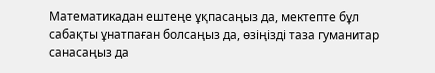Математикадан ештеңе ұқпасаңыз да, мектепте бұл сабақты ұнатпаған болсаңыз да, өзіңізді таза гуманитар санасаңыз да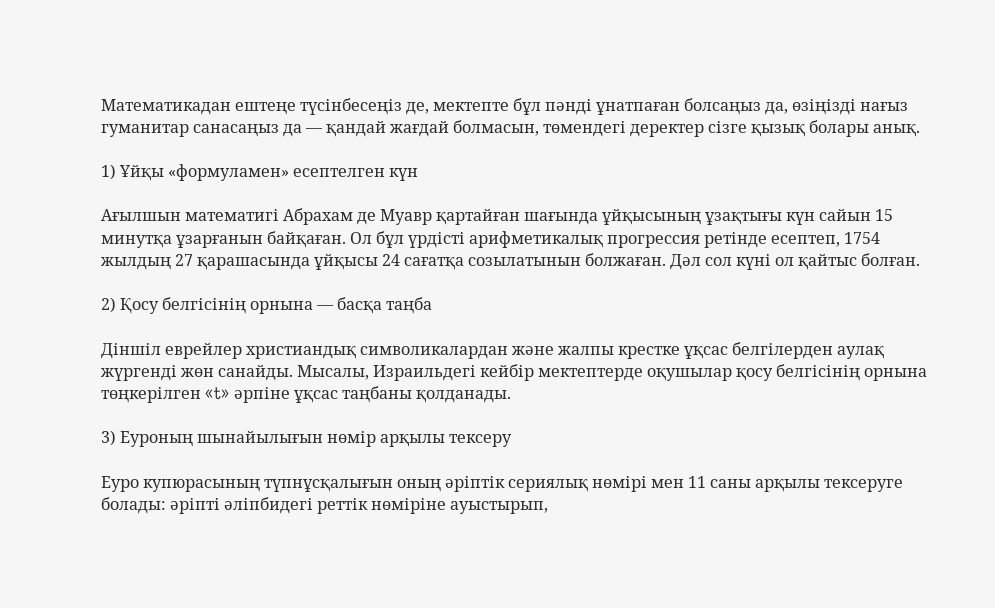Математикадан ештеңе түсінбесеңіз де, мектепте бұл пәнді ұнатпаған болсаңыз да, өзіңізді нағыз гуманитар санасаңыз да — қандай жағдай болмасын, төмендегі деректер сізге қызық болары анық.

1) Ұйқы «формуламен» есептелген күн

Ағылшын математигі Абрахам де Муавр қартайған шағында ұйқысының ұзақтығы күн сайын 15 минутқа ұзарғанын байқаған. Ол бұл үрдісті арифметикалық прогрессия ретінде есептеп, 1754 жылдың 27 қарашасында ұйқысы 24 сағатқа созылатынын болжаған. Дәл сол күні ол қайтыс болған.

2) Қосу белгісінің орнына — басқа таңба

Діншіл еврейлер христиандық символикалардан және жалпы крестке ұқсас белгілерден аулақ жүргенді жөн санайды. Мысалы, Израильдегі кейбір мектептерде оқушылар қосу белгісінің орнына төңкерілген «t» әрпіне ұқсас таңбаны қолданады.

3) Еуроның шынайылығын нөмір арқылы тексеру

Еуро купюрасының түпнұсқалығын оның әріптік сериялық нөмірі мен 11 саны арқылы тексеруге болады: әріпті әліпбидегі реттік нөміріне ауыстырып,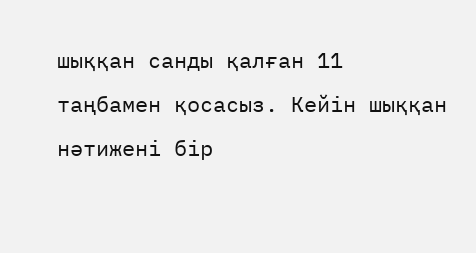шыққан санды қалған 11 таңбамен қосасыз. Кейін шыққан нәтижені бір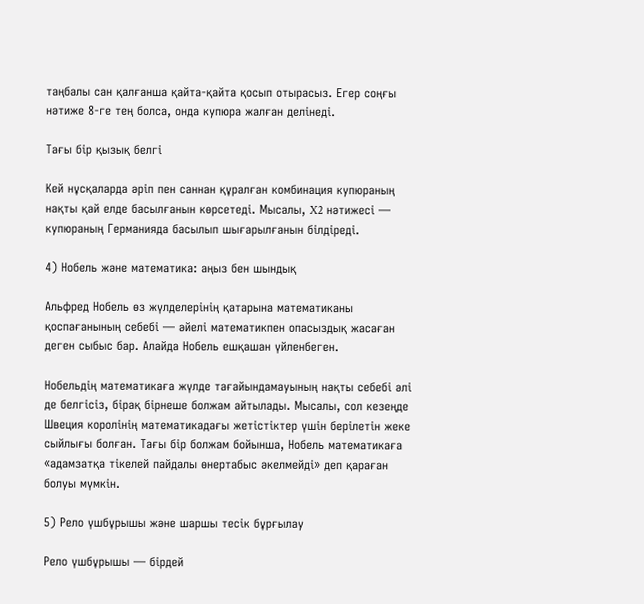таңбалы сан қалғанша қайта-қайта қосып отырасыз. Егер соңғы нәтиже 8-ге тең болса, онда купюра жалған делінеді.

Тағы бір қызық белгі

Кей нұсқаларда әріп пен саннан құралған комбинация купюраның нақты қай елде басылғанын көрсетеді. Мысалы, X2 нәтижесі — купюраның Германияда басылып шығарылғанын білдіреді.

4) Нобель және математика: аңыз бен шындық

Альфред Нобель өз жүлделерінің қатарына математиканы қоспағанының себебі — әйелі математикпен опасыздық жасаған деген сыбыс бар. Алайда Нобель ешқашан үйленбеген.

Нобельдің математикаға жүлде тағайындамауының нақты себебі әлі де белгісіз, бірақ бірнеше болжам айтылады. Мысалы, сол кезеңде Швеция королінің математикадағы жетістіктер үшін берілетін жеке сыйлығы болған. Тағы бір болжам бойынша, Нобель математикаға «адамзатқа тікелей пайдалы өнертабыс әкелмейді» деп қараған болуы мүмкін.

5) Рело үшбұрышы және шаршы тесік бұрғылау

Рело үшбұрышы — бірдей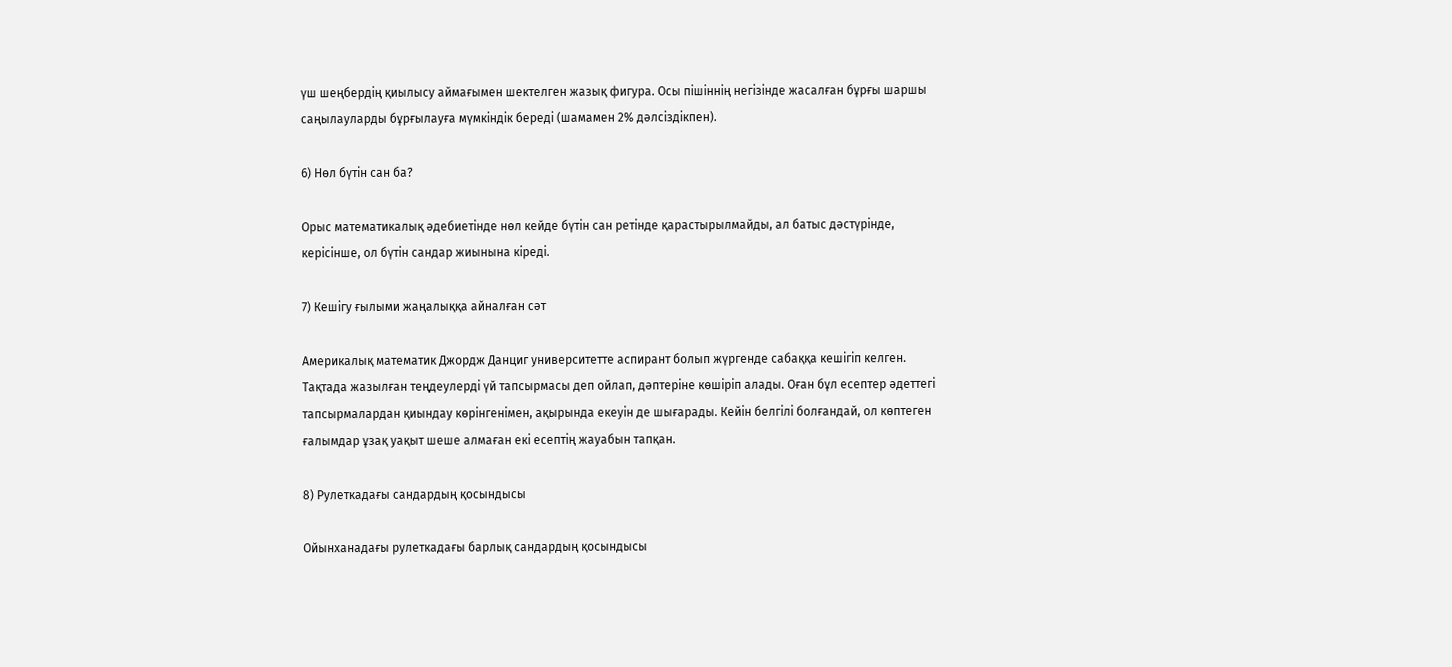үш шеңбердің қиылысу аймағымен шектелген жазық фигура. Осы пішіннің негізінде жасалған бұрғы шаршы саңылауларды бұрғылауға мүмкіндік береді (шамамен 2% дәлсіздікпен).

6) Нөл бүтін сан ба?

Орыс математикалық әдебиетінде нөл кейде бүтін сан ретінде қарастырылмайды, ал батыс дәстүрінде, керісінше, ол бүтін сандар жиынына кіреді.

7) Кешігу ғылыми жаңалыққа айналған сәт

Америкалық математик Джордж Данциг университетте аспирант болып жүргенде сабаққа кешігіп келген. Тақтада жазылған теңдеулерді үй тапсырмасы деп ойлап, дәптеріне көшіріп алады. Оған бұл есептер әдеттегі тапсырмалардан қиындау көрінгенімен, ақырында екеуін де шығарады. Кейін белгілі болғандай, ол көптеген ғалымдар ұзақ уақыт шеше алмаған екі есептің жауабын тапқан.

8) Рулеткадағы сандардың қосындысы

Ойынханадағы рулеткадағы барлық сандардың қосындысы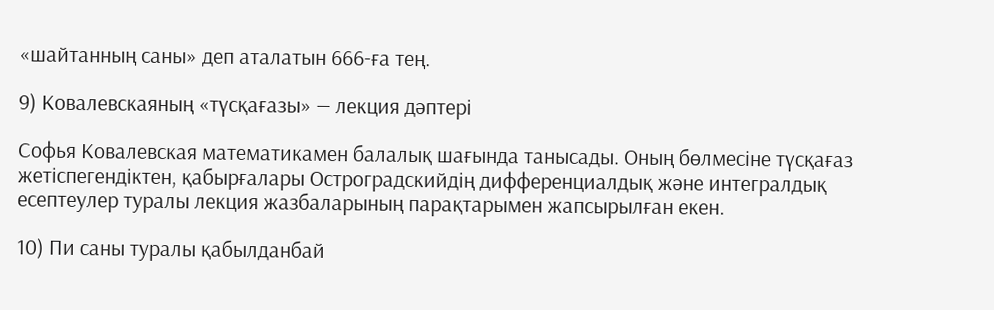«шайтанның саны» деп аталатын 666-ға тең.

9) Ковалевскаяның «түсқағазы» — лекция дәптері

Софья Ковалевская математикамен балалық шағында танысады. Оның бөлмесіне түсқағаз жетіспегендіктен, қабырғалары Остроградскийдің дифференциалдық және интегралдық есептеулер туралы лекция жазбаларының парақтарымен жапсырылған екен.

10) Пи саны туралы қабылданбай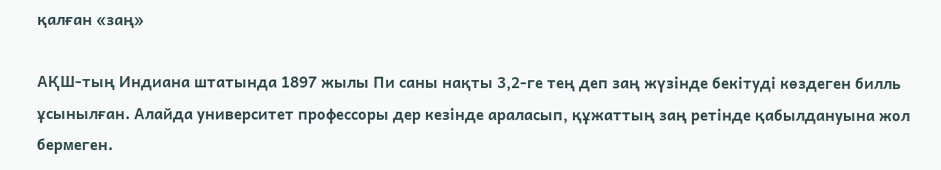қалған «заң»

АҚШ-тың Индиана штатында 1897 жылы Пи саны нақты 3,2-ге тең деп заң жүзінде бекітуді көздеген билль ұсынылған. Алайда университет профессоры дер кезінде араласып, құжаттың заң ретінде қабылдануына жол бермеген.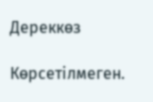Дереккөз

Көрсетілмеген.